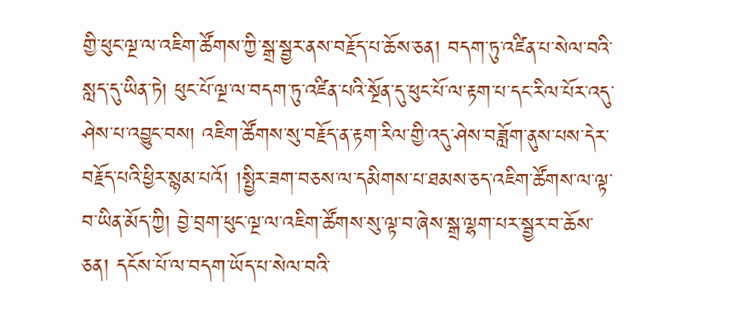གྱི་ཕུང་ལྔ་ལ་འཇིག་ཚོགས་ཀྱི་སྒྲ་སྦྱར་ནས་བརྗོད་པ་ཆོས་ཅན། བདག་ཏུ་འཛིན་པ་སེལ་བའི་སླད་དུ་ཡིན་ཏེ། ཕུང་པོ་ལྔ་ལ་བདག་ཏུ་འཛིན་པའི་སྔོན་དུ་ཕུང་པོ་ལ་རྟག་པ་དང་རིལ་པོར་འདུ་ཤེས་པ་འབྱུང་བས། འཇིག་ཚོགས་སུ་བརྗོད་ན་རྟག་རིལ་གྱི་འདུ་ཤེས་བཟློག་ནུས་པས་དེར་བརྗོད་པའི་ཕྱིར་སྙམ་པའོ། །སྤྱིར་ཟག་བཅས་ལ་དམིགས་པ་ཐམས་ཅད་འཇིག་ཚོགས་ལ་ལྟ་བ་ཡིན་མོད་ཀྱི། བྱེ་བྲག་ཕུང་ལྔ་ལ་འཇིག་ཚོགས་སུ་ལྟ་བ་ཞེས་སྒྲ་ལྷག་པར་སྦྱར་བ་ཆོས་ཅན། དངོས་པོ་ལ་བདག་ཡོད་པ་སེལ་བའི་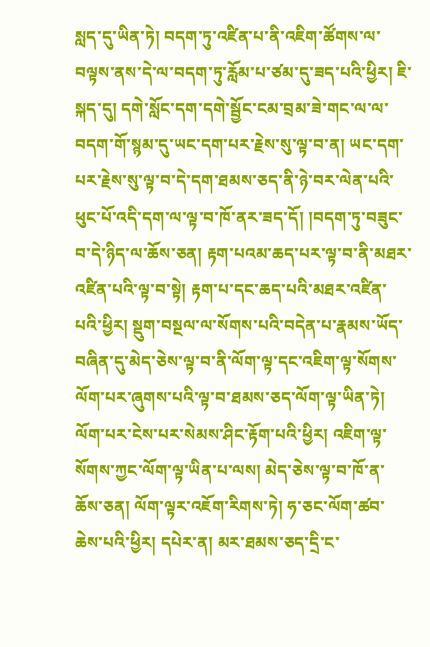སླད་དུ་ཡིན་ཏེ། བདག་ཏུ་འཛིན་པ་ནི་འཇིག་ཚོགས་ལ་བལྟས་ནས་དེ་ལ་བདག་ཏུ་རློམ་པ་ཙམ་དུ་ཟད་པའི་ཕྱིར། ཇི་སྐད་དུ། དགེ་སློང་དག་དགེ་སྦྱོང་ངམ་བྲམ་ཟེ་གང་ལ་ལ་བདག་གོ་སྙམ་དུ་ཡང་དག་པར་རྗེས་སུ་ལྟ་བ་ན། ཡང་དག་པར་རྗེས་སུ་ལྟ་བ་དེ་དག་ཐམས་ཅད་ནི་ཉེ་བར་ལེན་པའི་ཕུང་པོ་འདི་དག་ལ་ལྟ་བ་ཁོ་ནར་ཟད་དོ། །བདག་ཏུ་བཟུང་བ་དེ་ཉིད་ལ་ཆོས་ཅན། རྟག་པའམ་ཆད་པར་ལྟ་བ་ནི་མཐར་འཛིན་པའི་ལྟ་བ་སྟེ། རྟག་པ་དང་ཆད་པའི་མཐར་འཛིན་པའི་ཕྱིར། སྡུག་བསྔལ་ལ་སོགས་པའི་བདེན་པ་རྣམས་ཡོད་བཞིན་དུ་མེད་ཅེས་ལྟ་བ་ནི་ལོག་ལྟ་དང་འཇིག་ལྟ་སོགས་ལོག་པར་ཞུགས་པའི་ལྟ་བ་ཐམས་ཅད་ལོག་ལྟ་ཡིན་ཏེ། ལོག་པར་ངེས་པར་སེམས་ཤིང་རྟོག་པའི་ཕྱིར། འཇིག་ལྟ་སོགས་ཀྱང་ལོག་ལྟ་ཡིན་པ་ལས། མེད་ཅེས་ལྟ་བ་ཁོ་ན་ཆོས་ཅན། ལོག་ལྟར་འཇོག་རིགས་ཏེ། ཧ་ཅང་ལོག་ཚབ་ཆེས་པའི་ཕྱིར། དཔེར་ན། མར་ཐམས་ཅད་དྲི་ང་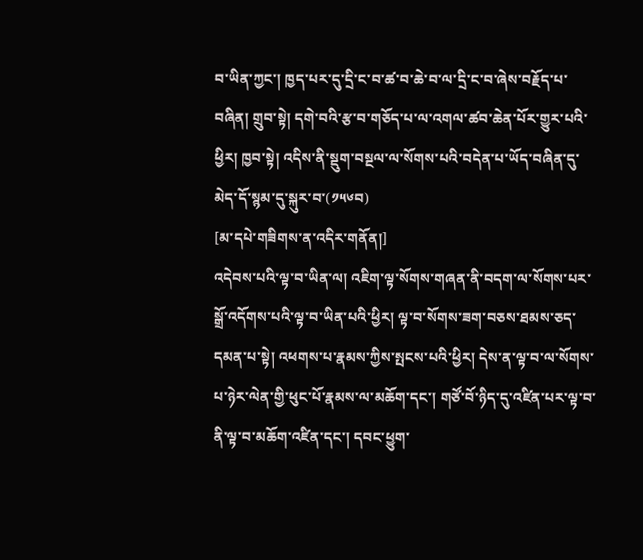བ་ཡིན་ཀྱང་། ཁྱད་པར་དུ་དྲི་ང་བ་ཚ་བ་ཆེ་བ་ལ་དྲི་ང་བ་ཞེས་བརྗོད་པ་བཞིན། གྲུབ་སྟེ། དགེ་བའི་རྩ་བ་གཅོད་པ་ལ་འགལ་ཚབ་ཆེན་པོར་གྱུར་པའི་ཕྱིར། ཁྱབ་སྟེ། འདིས་ནི་སྡུག་བསྔལ་ལ་སོགས་པའི་བདེན་པ་ཡོད་བཞིན་དུ་མེད་དོ་སྙམ་དུ་སྐུར་བ་(༡༥༦བ)
[མ་དཔེ་གཟིགས་ན་འདིར་གནོན།]
འདེབས་པའི་ལྟ་བ་ཡིན་ལ། འཇིག་ལྟ་སོགས་གཞན་ནི་བདག་ལ་སོགས་པར་སྒྲོ་འདོགས་པའི་ལྟ་བ་ཡིན་པའི་ཕྱིར། ལྟ་བ་སོགས་ཟག་བཅས་ཐམས་ཅད་དམན་པ་སྟེ། འཕགས་པ་རྣམས་ཀྱིས་སྤངས་པའི་ཕྱིར། དེས་ན་ལྟ་བ་ལ་སོགས་པ་ཉེར་ལེན་གྱི་ཕུང་པོ་རྣམས་ལ་མཆོག་དང་། གཙོ་བོ་ཉིད་དུ་འཛིན་པར་ལྟ་བ་ནི་ལྟ་བ་མཆོག་འཛིན་དང་། དབང་ཕྱུག་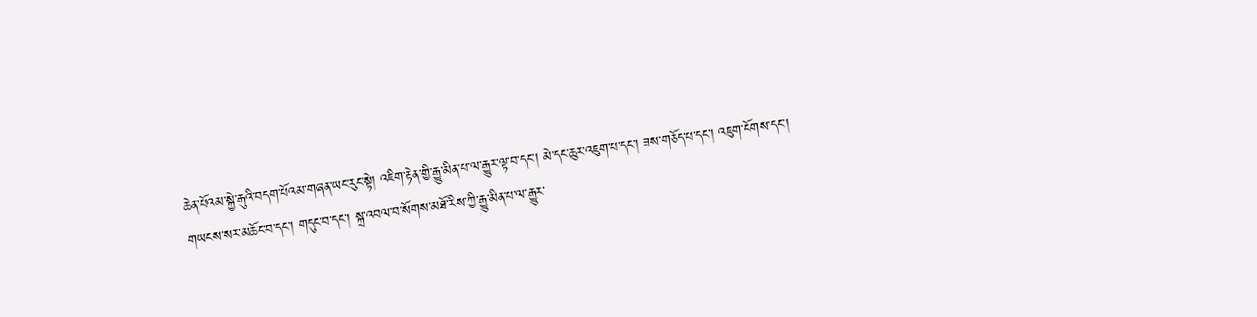ཆེན་པོའམ་སྐྱེ་རྒུའི་བདག་པོའམ་གཞན་ཡང་རུང་སྟེ། འཇིག་རྟེན་གྱི་རྒྱུ་མིན་པ་ལ་རྒྱུར་ལྟ་བ་དང་། མེ་དང་ཆུར་འཇུག་པ་དང་། ཟས་གཅོད་པ་དང་། འཇུག་ངོགས་དང་། གཡངས་སར་མཆོང་བ་དང་། གདུང་བ་དང་། སྐྲ་འབལ་བ་སོགས་མཐོ་རིས་ཀྱི་རྒྱུ་མིན་པ་ལ་རྒྱུར་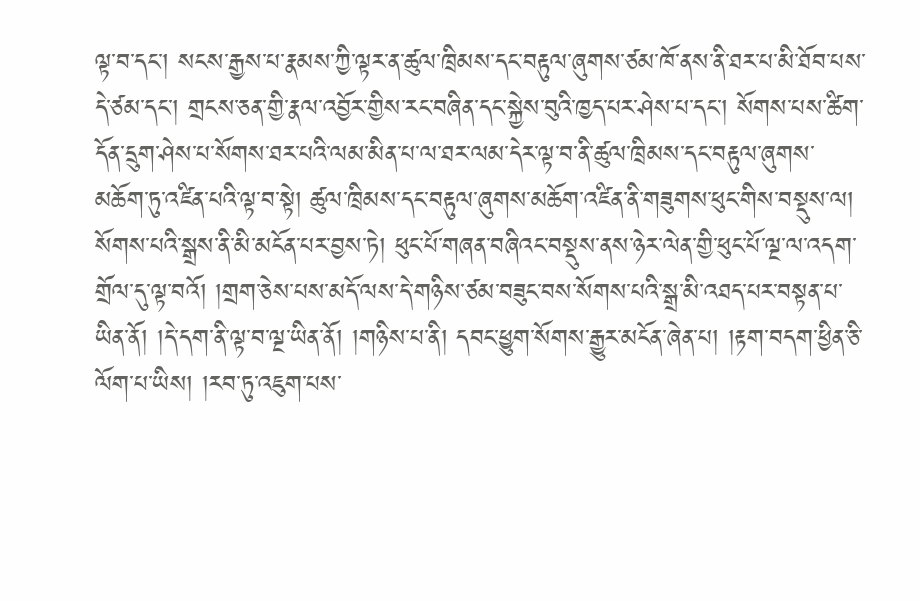ལྟ་བ་དང་། སངས་རྒྱས་པ་རྣམས་ཀྱི་ལྟར་ན་ཚུལ་ཁྲིམས་དང་བརྟུལ་ཞུགས་ཙམ་ཁོ་ནས་ནི་ཐར་པ་མི་ཐོབ་པས་དེ་ཙམ་དང་། གྲངས་ཅན་གྱི་རྣལ་འབྱོར་གྱིས་རང་བཞིན་དང་སྐྱེས་བུའི་ཁྱད་པར་ཤེས་པ་དང་། སོགས་པས་ཚིག་དོན་དྲུག་ཤེས་པ་སོགས་ཐར་པའི་ལམ་མིན་པ་ལ་ཐར་ལམ་དེར་ལྟ་བ་ནི་ཚུལ་ཁྲིམས་དང་བརྟུལ་ཞུགས་མཆོག་ཏུ་འཛིན་པའི་ལྟ་བ་སྟེ། ཚུལ་ཁྲིམས་དང་བརྟུལ་ཞུགས་མཆོག་འཛིན་ནི་གཟུགས་ཕུང་གིས་བསྡུས་ལ། སོགས་པའི་སྒྲས་ནི་མི་མངོན་པར་བྱས་ཏེ། ཕུང་པོ་གཞན་བཞིའང་བསྡུས་ནས་ཉེར་ལེན་གྱི་ཕུང་པོ་ལྔ་ལ་འདག་གྲོལ་དུ་ལྟ་བའོ། །གྲག་ཅེས་པས་མདོ་ལས་དེ་གཉིས་ཙམ་བཟུང་བས་སོགས་པའི་སྒྲ་མི་འཐད་པར་བསྟན་པ་ཡིན་ནོ། །དེ་དག་ནི་ལྟ་བ་ལྔ་ཡིན་ནོ། །གཉིས་པ་ནི། དབང་ཕྱུག་སོགས་རྒྱུར་མངོན་ཞེན་པ། །རྟག་བདག་ཕྱིན་ཅི་ལོག་པ་ཡིས། །རབ་ཏུ་འཇུག་པས་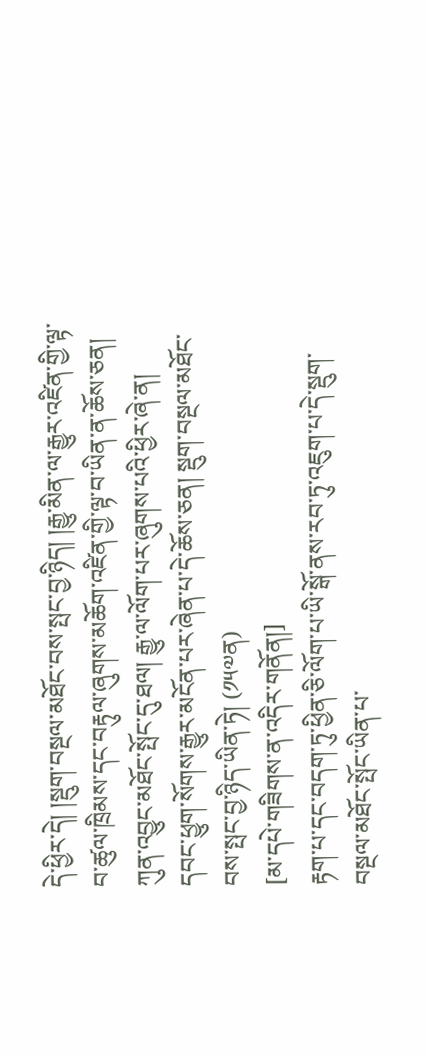དེ་ཕྱིར་དེ། །སྡུག་བསྔལ་མཐོང་བས་སྤང་བྱ་ཉིད། །རྒྱུ་མིན་ལ་རྒྱུར་འཛིན་གྱི་ལྟ་བ་ཚུལ་ཁྲིམས་དང་བརྟུལ་ཞུགས་མཆོག་འཛིན་གྱི་ལྟ་བ་ཡིན་ན་ཆོས་ཅན། ཀུན་འབྱུང་མཐོང་སྤོང་དུ་ཐལ། རྒྱུ་ལ་ལོག་པར་ཞུགས་པའི་ཕྱིར་ཞེ་ན། དབང་ཕྱུག་སོགས་རྒྱུར་མངོན་པར་ཞེན་པ་དེ་ཆོས་ཅན། སྡུག་བསྔལ་མཐོང་བས་སྤང་བྱ་ཉིད་ཡིན་ཏེ། (༡༥༧ན)
[མ་དཔེ་གཟིགས་ན་འདིར་གནོན།]
རྟག་པ་དང་བདག་ཏུ་ཕྱིན་ཅི་ལོག་པ་ཡི་སྒོ་ནས་རབ་ཏུ་འཇུག་པ་དེ་སྡུག་བསྔལ་མཐོང་སྤོང་ཡིན་པ་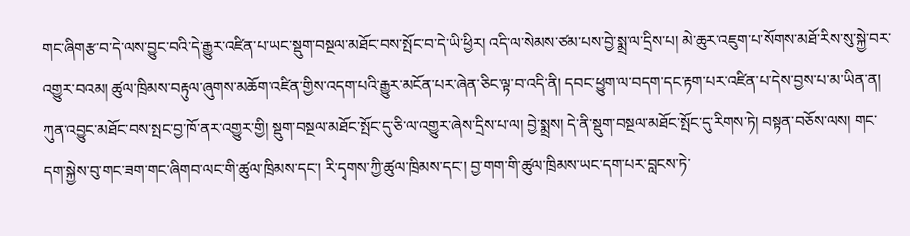གང་ཞིགརྩ་བ་དེ་ལས་བྱུང་བའི་དེ་རྒྱུར་འཛིན་པ་ཡང་སྡུག་བསྔལ་མཐོང་བས་སྤོང་བ་དེ་ཡི་ཕྱིར། འདི་ལ་སེམས་ཙམ་པས་བྱེ་སྨྲ་ལ་དྲིས་པ། མེ་ཆུར་འཇུག་པ་སོགས་མཐོ་རིས་སུ་སྐྱེ་བར་འགྱུར་བའམ། ཚུལ་ཁྲིམས་བརྟུལ་ཞུགས་མཆོག་འཛིན་གྱིས་འདག་པའི་རྒྱུར་མངོན་པར་ཞེན་ཅིང་ལྟ་བ་འདི་ནི། དབང་ཕྱུག་ལ་བདག་དང་རྟག་པར་འཛིན་པ་དེས་བྱས་པ་མ་ཡིན་ན། ཀུན་འབྱུང་མཐོང་བས་སྤང་བྱ་ཁོ་ནར་འགྱུར་གྱི། སྡུག་བསྔལ་མཐོང་སྤོང་དུ་ཅི་ལ་འགྱུར་ཞེས་དྲིས་པ་ལ། བྱེ་སྨྲས། དེ་ནི་སྡུག་བསྔལ་མཐོང་སྤོང་དུ་རིགས་ཏེ། བསྟན་བཅོས་ལས། གང་དག་སྐྱེས་བུ་གང་ཟག་གང་ཞིགབ་ལང་གི་ཚུལ་ཁྲིམས་དང་། རི་དྭགས་ཀྱི་ཚུལ་ཁྲིམས་དང་། བྱ་གག་གི་ཚུལ་ཁྲིམས་ཡང་དག་པར་བླངས་ཏེ་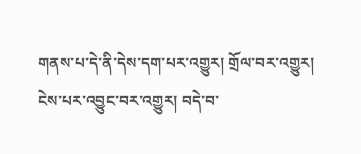གནས་པ་དེ་ནི་དེས་དག་པར་འགྱུར། གྲོལ་བར་འགྱུར། ངེས་པར་འབྱུང་བར་འགྱུར། བདེ་བ་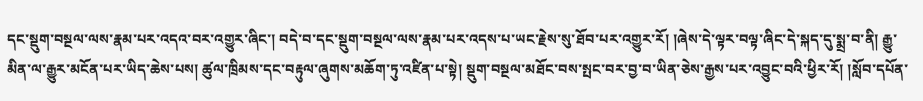དང་སྡུག་བསྔལ་ལས་རྣམ་པར་འདའ་བར་འགྱུར་ཞིང་། བདེ་བ་དང་སྡུག་བསྔལ་ལས་རྣམ་པར་འདས་པ་ཡང་རྗེས་སུ་ཐོབ་པར་འགྱུར་རོ། །ཞེས་དེ་ལྟར་བལྟ་ཞིང་དེ་སྐད་དུ་སྨྲ་བ་ནི། རྒྱུ་མིན་ལ་རྒྱུར་མངོན་པར་ཡིད་ཆེས་པས། ཚུལ་ཁྲིམས་དང་བརྟུལ་ཞུགས་མཆོག་ཏུ་འཛིན་པ་སྟེ། སྡུག་བསྔལ་མཐོང་བས་སྤང་བར་བྱ་བ་ཡིན་ཅེས་རྒྱས་པར་འབྱུང་བའི་ཕྱིར་རོ། །སློབ་དཔོན་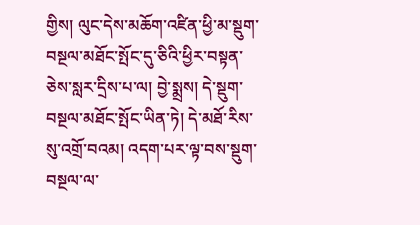གྱིས། ལུང་དེས་མཆོག་འཛིན་ཕྱི་མ་སྡུག་བསྔལ་མཐོང་སྤོང་དུ་ཅིའི་ཕྱིར་བསྟན་ཅེས་སླར་དྲིས་པ་ལ། བྱེ་སྨྲས། དེ་སྡུག་བསྔལ་མཐོང་སྤོང་ཡིན་ཏེ། དེ་མཐོ་རིས་སུ་འགྲོ་བའམ། འདག་པར་ལྟ་བས་སྡུག་བསྔལ་ལ་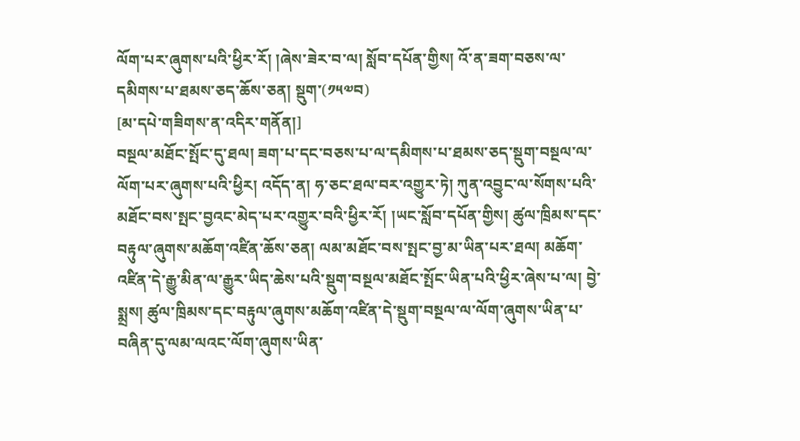ལོག་པར་ཞུགས་པའི་ཕྱིར་རོ། །ཞེས་ཟེར་བ་ལ། སློབ་དཔོན་གྱིས། འོ་ན་ཟག་བཅས་ལ་དམིགས་པ་ཐམས་ཅད་ཆོས་ཅན། སྡུག་(༡༥༧བ)
[མ་དཔེ་གཟིགས་ན་འདིར་གནོན།]
བསྔལ་མཐོང་སྤོང་དུ་ཐལ། ཟག་པ་དང་བཅས་པ་ལ་དམིགས་པ་ཐམས་ཅད་སྡུག་བསྔལ་ལ་ལོག་པར་ཞུགས་པའི་ཕྱིར། འདོད་ན། ཧ་ཅང་ཐལ་བར་འགྱུར་ཏེ། ཀུན་འབྱུང་ལ་སོགས་པའི་མཐོང་བས་སྤང་བྱའང་མེད་པར་འགྱུར་བའི་ཕྱིར་རོ། །ཡང་སློབ་དཔོན་གྱིས། ཚུལ་ཁྲིམས་དང་བརྟུལ་ཞུགས་མཆོག་འཛིན་ཆོས་ཅན། ལམ་མཐོང་བས་སྤང་བྱ་མ་ཡིན་པར་ཐལ། མཆོག་འཛིན་དེ་རྒྱུ་མིན་ལ་རྒྱུར་ཡིད་ཆེས་པའི་སྡུག་བསྔལ་མཐོང་སྤོང་ཡིན་པའི་ཕྱིར་ཞེས་པ་ལ། བྱེ་སྨྲས། ཚུལ་ཁྲིམས་དང་བརྟུལ་ཞུགས་མཆོག་འཛིན་དེ་སྡུག་བསྔལ་ལ་ལོག་ཞུགས་ཡིན་པ་བཞིན་དུ་ལམ་ལའང་ལོག་ཞུགས་ཡིན་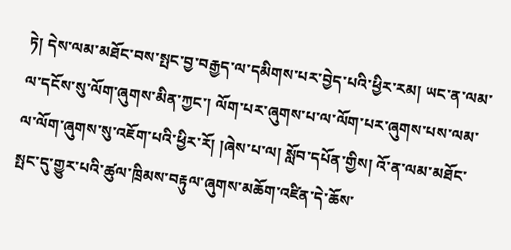ཏེ། དེས་ལམ་མཐོང་བས་སྤང་བྱ་བརྒྱད་ལ་དམིགས་པར་བྱེད་པའི་ཕྱིར་རམ། ཡང་ན་ལམ་ལ་དངོས་སུ་ལོག་ཞུགས་མིན་ཀྱང་། ལོག་པར་ཞུགས་པ་ལ་ལོག་པར་ཞུགས་པས་ལམ་ལ་ལོག་ཞུགས་སུ་འཇོག་པའི་ཕྱིར་རོ། །ཞེས་པ་ལ། སློབ་དཔོན་གྱིས། འོ་ན་ལམ་མཐོང་སྤང་དུ་གྱུར་པའི་ཚུལ་ཁྲིམས་བརྟུལ་ཞུགས་མཆོག་འཛིན་དེ་ཆོས་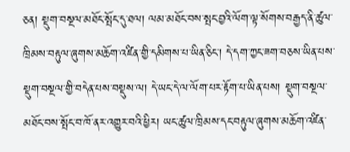ཅན། སྡུག་བསྔལ་མཐོང་སྤོང་དུ་ཐལ། ལམ་མཐོང་བས་སྤང་བྱའི་ལོག་ལྟ་སོགས་བརྒྱད་ནི་ཚུལ་ཁྲིམས་བརྟུལ་ཞུགས་མཆོག་འཛིན་གྱི་དམིགས་པ་ཡིན་ཅིང་། དེ་དག་ཀྱང་ཟག་བཅས་ཡིན་པས་སྡུག་བསྔལ་གྱི་བདེན་པས་བསྡུས་ལ། དེ་ཡང་དེ་ལ་ལོག་པར་རྟོག་པ་ཡིན་པས། སྡུག་བསྔལ་མཐོང་བས་སྤོང་བ་ཁོ་ནར་འགྱུར་བའི་ཕྱིར། ཡང་ཚུལ་ཁྲིམས་དང་བརྟུལ་ཞུགས་མཆོག་འཛིན་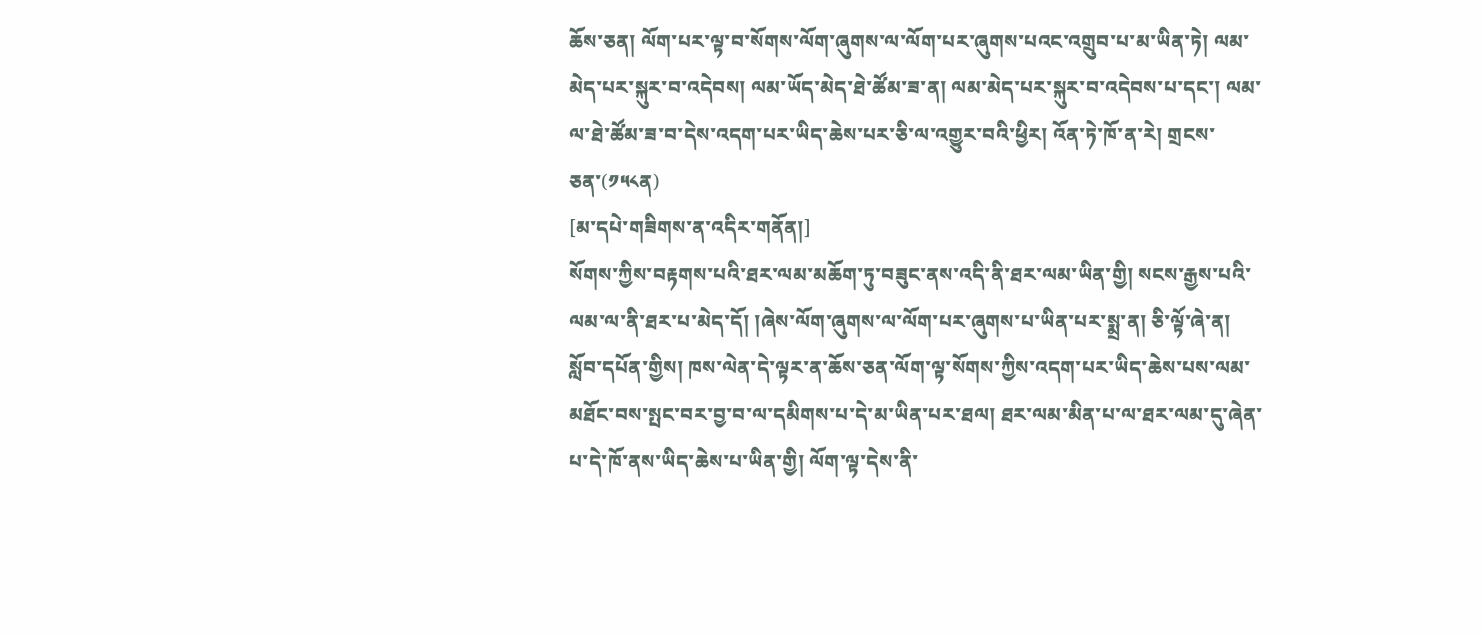ཆོས་ཅན། ལོག་པར་ལྟ་བ་སོགས་ལོག་ཞུགས་ལ་ལོག་པར་ཞུགས་པའང་འགྲུབ་པ་མ་ཡིན་ཏེ། ལམ་མེད་པར་སྐུར་བ་འདེབས། ལམ་ཡོད་མེད་ཐེ་ཚོམ་ཟ་ན། ལམ་མེད་པར་སྐུར་བ་འདེབས་པ་དང་། ལམ་ལ་ཐེ་ཚོམ་ཟ་བ་དེས་འདག་པར་ཡིད་ཆེས་པར་ཅི་ལ་འགྱུར་བའི་ཕྱིར། འོན་ཏེ་ཁོ་ན་རེ། གྲངས་ཅན་(༡༥༨ན)
[མ་དཔེ་གཟིགས་ན་འདིར་གནོན།]
སོགས་ཀྱིས་བརྟགས་པའི་ཐར་ལམ་མཆོག་ཏུ་བཟུང་ནས་འདི་ནི་ཐར་ལམ་ཡིན་གྱི། སངས་རྒྱས་པའི་ལམ་ལ་ནི་ཐར་པ་མེད་དོ། །ཞེས་ལོག་ཞུགས་ལ་ལོག་པར་ཞུགས་པ་ཡིན་པར་སྨྲ་ན། ཅི་ལྟོ་ཞེ་ན། སློབ་དཔོན་གྱིས། ཁས་ལེན་དེ་ལྟར་ན་ཆོས་ཅན་ལོག་ལྟ་སོགས་ཀྱིས་འདག་པར་ཡིད་ཆེས་པས་ལམ་མཐོང་བས་སྤང་བར་བྱ་བ་ལ་དམིགས་པ་དེ་མ་ཡིན་པར་ཐལ། ཐར་ལམ་མིན་པ་ལ་ཐར་ལམ་དུ་ཞེན་པ་དེ་ཁོ་ནས་ཡིད་ཆེས་པ་ཡིན་གྱི། ལོག་ལྟ་དེས་ནི་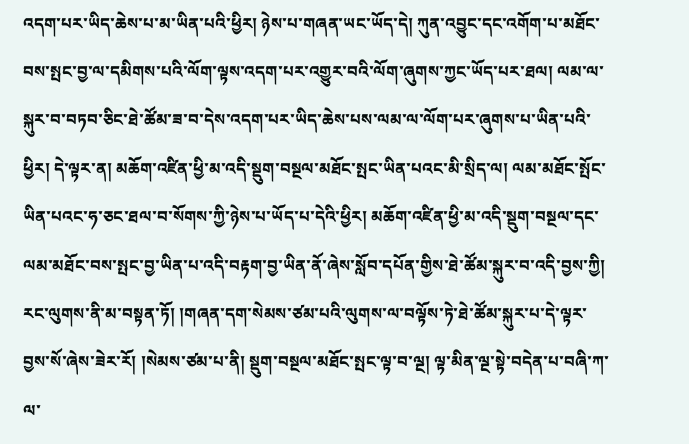འདག་པར་ཡིད་ཆེས་པ་མ་ཡིན་པའི་ཕྱིར། ཉེས་པ་གཞན་ཡང་ཡོད་དེ། ཀུན་འབྱུང་དང་འགོག་པ་མཐོང་བས་སྤང་བྱ་ལ་དམིགས་པའི་ལོག་ལྟས་འདག་པར་འགྱུར་བའི་ལོག་ཞུགས་ཀྱང་ཡོད་པར་ཐལ། ལམ་ལ་སྐུར་བ་བཏབ་ཅིང་ཐེ་ཚོམ་ཟ་བ་དེས་འདག་པར་ཡིད་ཆེས་པས་ལམ་ལ་ལོག་པར་ཞུགས་པ་ཡིན་པའི་ཕྱིར། དེ་ལྟར་ན། མཆོག་འཛིན་ཕྱི་མ་འདི་སྡུག་བསྔལ་མཐོང་སྤང་ཡིན་པའང་མི་སྲིད་ལ། ལམ་མཐོང་སྤོང་ཡིན་པའང་ཧ་ཅང་ཐལ་བ་སོགས་ཀྱི་ཉེས་པ་ཡོད་པ་དེའི་ཕྱིར། མཆོག་འཛིན་ཕྱི་མ་འདི་སྡུག་བསྔལ་དང་ལམ་མཐོང་བས་སྤང་བྱ་ཡིན་པ་འདི་བརྟག་བྱ་ཡིན་ནོ་ཞེས་སློབ་དཔོན་གྱིས་ཐེ་ཚོམ་སྐུར་བ་འདི་བྱས་ཀྱི། རང་ལུགས་ནི་མ་བསྟན་ཏོ། །གཞན་དག་སེམས་ཙམ་པའི་ལུགས་ལ་བལྟོས་ཏེ་ཐེ་ཚོམ་སྐུར་པ་དེ་ལྟར་བྱས་སོ་ཞེས་ཟེར་རོ། །སེམས་ཙམ་པ་ནི། སྡུག་བསྔལ་མཐོང་སྤང་ལྟ་བ་ལྔ། ལྟ་མིན་ལྔ་སྟེ་བདེན་པ་བཞི་ཀ་ལ་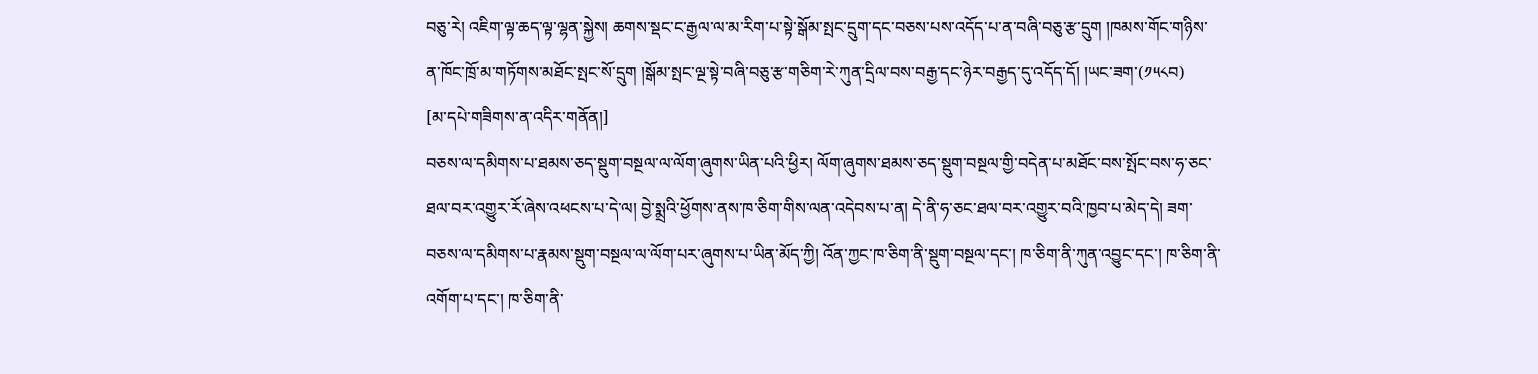བཅུ་རེ། འཇིག་ལྟ་ཆད་ལྟ་ལྷན་སྐྱེས། ཆགས་སྡང་ང་རྒྱལ་ལ་མ་རིག་པ་སྟེ་སྒོམ་སྤང་དྲུག་དང་བཅས་པས་འདོད་པ་ན་བཞི་བཅུ་རྩ་དྲུག །ཁམས་གོང་གཉིས་ན་ཁོང་ཁྲོ་མ་གཏོགས་མཐོང་སྤང་སོ་དྲུག །སྒོམ་སྤང་ལྔ་སྟེ་བཞི་བཅུ་རྩ་གཅིག་རེ་ཀུན་དྲིལ་བས་བརྒྱ་དང་ཉེར་བརྒྱད་དུ་འདོད་དོ། །ཡང་ཟག་(༡༥༨བ)
[མ་དཔེ་གཟིགས་ན་འདིར་གནོན།]
བཅས་ལ་དམིགས་པ་ཐམས་ཅད་སྡུག་བསྔལ་ལ་ལོག་ཞུགས་ཡིན་པའི་ཕྱིར། ལོག་ཞུགས་ཐམས་ཅད་སྡུག་བསྔལ་གྱི་བདེན་པ་མཐོང་བས་སྤོང་བས་ཧ་ཅང་ཐལ་བར་འགྱུར་རོ་ཞེས་འཕངས་པ་དེ་ལ། བྱེ་སྨྲའི་ཕྱོགས་ནས་ཁ་ཅིག་གིས་ལན་འདེབས་པ་ན། དེ་ནི་ཧ་ཅང་ཐལ་བར་འགྱུར་བའི་ཁྱབ་པ་མེད་དེ། ཟག་བཅས་ལ་དམིགས་པ་རྣམས་སྡུག་བསྔལ་ལ་ལོག་པར་ཞུགས་པ་ཡིན་མོད་ཀྱི། འོན་ཀྱང་ཁ་ཅིག་ནི་སྡུག་བསྔལ་དང་། ཁ་ཅིག་ནི་ཀུན་འབྱུང་དང་། ཁ་ཅིག་ནི་འགོག་པ་དང་། ཁ་ཅིག་ནི་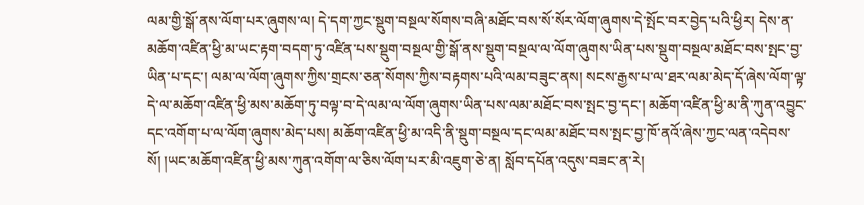ལམ་གྱི་སྒོ་ནས་ལོག་པར་ཞུགས་ལ། དེ་དག་ཀྱང་སྡུག་བསྔལ་སོགས་བཞི་མཐོང་བས་སོ་སོར་ལོག་ཞུགས་དེ་སྤོང་བར་བྱེད་པའི་ཕྱིར། དེས་ན་མཆོག་འཛིན་ཕྱི་མ་ཡང་རྟག་བདག་ཏུ་འཛིན་པས་སྡུག་བསྔལ་གྱི་སྒོ་ནས་སྡུག་བསྔལ་ལ་ལོག་ཞུགས་ཡིན་པས་སྡུག་བསྔལ་མཐོང་བས་སྤང་བྱ་ཡིན་པ་དང་། ལམ་ལ་ལོག་ཞུགས་ཀྱིས་གྲངས་ཅན་སོགས་ཀྱིས་བརྟགས་པའི་ལམ་བཟུང་ནས། སངས་རྒྱས་པ་ལ་ཐར་ལམ་མེད་དོ་ཞེས་ལོག་ལྟ་དེ་ལ་མཆོག་འཛིན་ཕྱི་མས་མཆོག་ཏུ་བལྟ་བ་དེ་ལམ་ལ་ལོག་ཞུགས་ཡིན་པས་ལམ་མཐོང་བས་སྤང་བྱ་དང་། མཆོག་འཛིན་ཕྱི་མ་ནི་ཀུན་འབྱུང་དང་འགོག་པ་ལ་ལོག་ཞུགས་མེད་པས། མཆོག་འཛིན་ཕྱི་མ་འདི་ནི་སྡུག་བསྔལ་དང་ལམ་མཐོང་བས་སྤང་བྱ་ཁོ་ནའོ་ཞེས་ཀྱང་ལན་འདེབས་སོ། །ཡང་མཆོག་འཛིན་ཕྱི་མས་ཀུན་འགོག་ལ་ཅིས་ལོག་པར་མི་འཇུག་ཅེ་ན། སློབ་དཔོན་འདུས་བཟང་ན་རེ།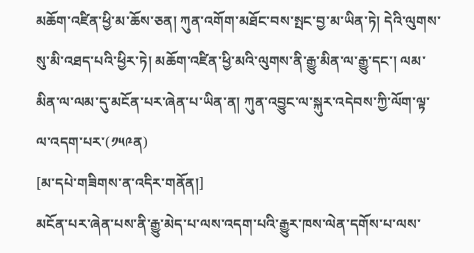མཆོག་འཛིན་ཕྱི་མ་ཆོས་ཅན། ཀུན་འགོག་མཐོང་བས་སྤང་བྱ་མ་ཡིན་ཏེ། དེའི་ལུགས་སུ་མི་འཐད་པའི་ཕྱིར་ཏེ། མཆོག་འཛིན་ཕྱི་མའི་ལུགས་ནི་རྒྱུ་མིན་ལ་རྒྱུ་དང་། ལམ་མིན་ལ་ལམ་དུ་མངོན་པར་ཞེན་པ་ཡིན་ན། ཀུན་འབྱུང་ལ་སྐུར་འདེབས་ཀྱི་ལོག་ལྟ་ལ་འདག་པར་(༡༥༩ན)
[མ་དཔེ་གཟིགས་ན་འདིར་གནོན།]
མངོན་པར་ཞེན་པས་ནི་རྒྱུ་མེད་པ་ལས་འདག་པའི་རྒྱུར་ཁས་ལེན་དགོས་པ་ལས་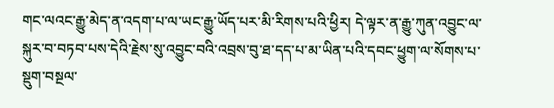གང་ལའང་རྒྱུ་མེད་ན་འདག་པ་ལ་ཡང་རྒྱུ་ཡོད་པར་མི་རིགས་པའི་ཕྱིར། དེ་ལྟར་ན་རྒྱུ་ཀུན་འབྱུང་ལ་སྐུར་བ་བཏབ་པས་དེའི་རྗེས་སུ་འབྱུང་བའི་འབྲས་བུ་ཐ་དད་པ་མ་ཡིན་པའི་དབང་ཕྱུག་ལ་སོགས་པ་སྡུག་བསྔལ་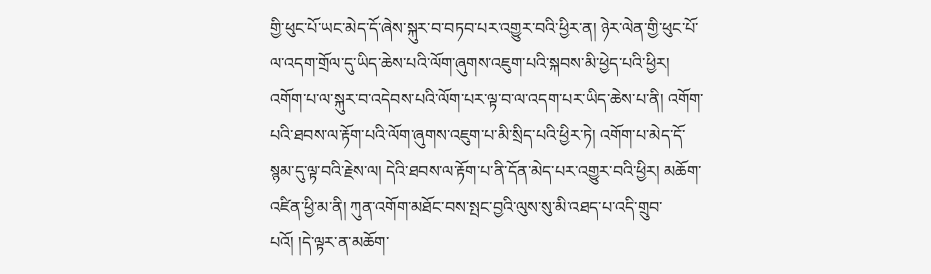གྱི་ཕུང་པོ་ཡང་མེད་དོ་ཞེས་སྐུར་བ་བཏབ་པར་འགྱུར་བའི་ཕྱིར་ན། ཉེར་ལེན་གྱི་ཕུང་པོ་ལ་འདག་གྲོལ་དུ་ཡིད་ཆེས་པའི་ལོག་ཞུགས་འཇུག་པའི་སྐབས་མི་ཕྱེད་པའི་ཕྱིར། འགོག་པ་ལ་སྐུར་བ་འདེབས་པའི་ལོག་པར་ལྟ་བ་ལ་འདག་པར་ཡིད་ཆེས་པ་ནི། འགོག་པའི་ཐབས་ལ་རྟོག་པའི་ལོག་ཞུགས་འཇུག་པ་མི་སྲིད་པའི་ཕྱིར་ཏེ། འགོག་པ་མེད་དོ་སྙམ་དུ་ལྟ་བའི་རྗེས་ལ། དེའི་ཐབས་ལ་རྟོག་པ་ནི་དོན་མེད་པར་འགྱུར་བའི་ཕྱིར། མཆོག་འཛིན་ཕྱི་མ་ནི། ཀུན་འགོག་མཐོང་བས་སྤང་བྱའི་ལུས་སུ་མི་འཐད་པ་འདི་གྲུབ་པའོ། །དེ་ལྟར་ན་མཆོག་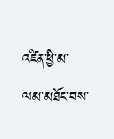འཛིན་ཕྱི་མ་ལམ་མཐོང་བས་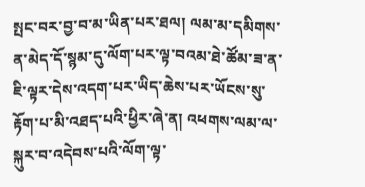སྤང་བར་བྱ་བ་མ་ཡིན་པར་ཐལ། ལམ་མ་དམིགས་ན་མེད་དོ་སྙམ་དུ་ལོག་པར་ལྟ་བའམ་ཐེ་ཚོམ་ཟ་ན་ཇི་ལྟར་དེས་འདག་པར་ཡིད་ཆེས་པར་ཡོངས་སུ་རྟོག་པ་མི་འཐད་པའི་ཕྱིར་ཞེ་ན། འཕགས་ལམ་ལ་སྐུར་བ་འདེབས་པའི་ལོག་ལྟ་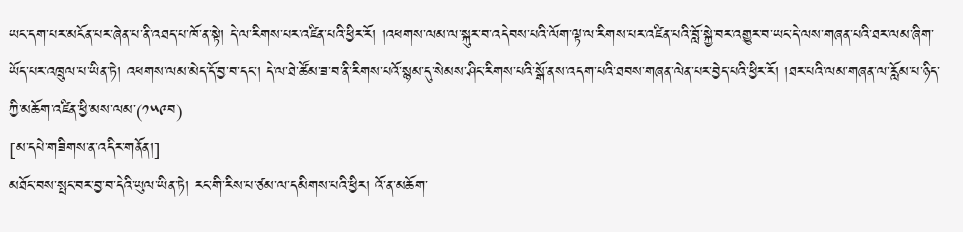ཡང་དག་པར་མངོན་པར་ཞེན་པ་ནི་འཐད་པ་ཁོ་ན་སྟེ། དེ་ལ་རིགས་པར་འཛིན་པའི་ཕྱིར་རོ། །འཕགས་ལམ་ལ་སྐུར་བ་འདེབས་པའི་ལོག་ལྟ་ལ་རིགས་པར་འཛིན་པའི་བློ་སྐྱེ་བར་འགྱུར་བ་ཡང་དེ་ལས་གཞན་པའི་ཐར་ལམ་ཞིག་ཡོད་པར་འཁྲུལ་པ་ཡིན་ཏེ། འཕགས་ལམ་མེད་དོ་བྱ་བ་དང་། དེ་ལ་ཐེ་ཚོམ་ཟ་བ་ནི་རིགས་པའོ་སྙམ་དུ་སེམས་ཤིང་རིགས་པའི་སྒོ་ནས་འདག་པའི་ཐབས་གཞན་ལེན་པར་བྱེད་པའི་ཕྱིར་རོ། །ཐར་པའི་ལམ་གཞན་ལ་རློམ་པ་ཉིད་ཀྱི་མཆོག་འཛིན་ཕྱི་མས་ལམ་(༡༥༩བ)
[མ་དཔེ་གཟིགས་ན་འདིར་གནོན།]
མཐོང་བས་སྤང་བར་བྱ་བ་དེའི་ཡུལ་ཡིན་ཏེ། རང་གི་རིས་པ་ཙམ་ལ་དམིགས་པའི་ཕྱིར། འོ་ན་མཆོག་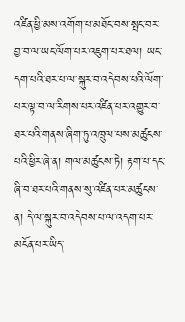འཛིན་ཕྱི་མས་འགོག་པ་མཐོང་བས་སྤང་བར་བྱ་བ་ལ་ཡང་ལོག་པར་འཇུག་པར་ཐལ། ཡང་དག་པའི་ཐར་པ་ལ་སྐུར་བ་འདེབས་པའི་ལོག་པར་ལྟ་བ་ལ་རིགས་པར་འཛིན་པར་འགྱུར་བ་ཐར་པའི་གནས་ཞིག་ཏུ་འཁྲུལ་པས་མཚུངས་པའི་ཕྱིར་ཞེ་ན། གལ་མཚུངས་ཏེ། རྟག་པ་དང་ཞི་བ་ཐར་པའི་གནས་སུ་འཛིན་པར་མཚུངས་ན། དེ་ལ་སྐུར་བ་འདེབས་པ་ལ་འདག་པར་མངོན་པར་ཡིད་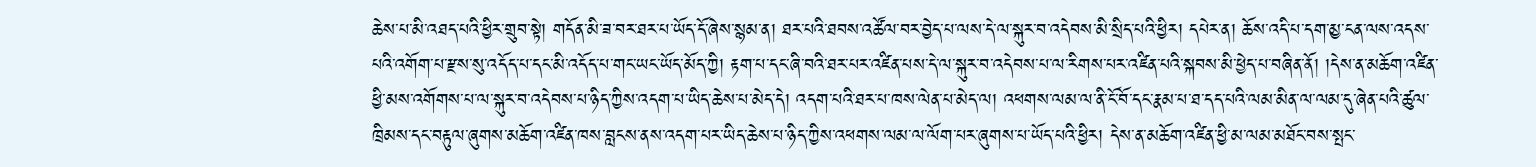ཆེས་པ་མི་འཐད་པའི་ཕྱིར་གྲུབ་སྟེ། གདོན་མི་ཟ་བར་ཐར་པ་ཡོད་དོ་ཞེས་སྙམ་ན། ཐར་པའི་ཐབས་འཚོལ་བར་བྱེད་པ་ལས་དེ་ལ་སྐུར་བ་འདེབས་མི་སྲིད་པའི་ཕྱིར། དཔེར་ན། ཆོས་འདི་པ་དག་མྱ་ངན་ལས་འདས་པའི་འགོག་པ་རྫས་སུ་འདོད་པ་དང་མི་འདོད་པ་གང་ཡང་ཡོད་མོད་ཀྱི། རྟག་པ་དང་ཞི་བའི་ཐར་པར་འཛིན་པས་དེ་ལ་སྐུར་བ་འདེབས་པ་ལ་རིགས་པར་འཛིན་པའི་སྐབས་མི་ཕྱེད་པ་བཞིན་ནོ། །དེས་ན་མཆོག་འཛིན་ཕྱི་མས་འགོགས་པ་ལ་སྐུར་བ་འདེབས་པ་ཉིད་ཀྱིས་འདག་པ་ཡིད་ཆེས་པ་མེད་དེ། འདག་པའི་ཐར་པ་ཁས་ལེན་པ་མེད་ལ། འཕགས་ལམ་ལ་ནི་ངོ་བོ་དང་རྣམ་པ་ཐ་དད་པའི་ལམ་མིན་ལ་ལམ་དུ་ཞེན་པའི་ཚུལ་ཁྲིམས་དང་བརྟུལ་ཞུགས་མཆོག་འཛིན་ཁས་བླངས་ནས་འདག་པར་ཡིད་ཆེས་པ་ཉིད་ཀྱིས་འཕགས་ལམ་ལ་ལོག་པར་ཞུགས་པ་ཡོད་པའི་ཕྱིར། དེས་ན་མཆོག་འཛིན་ཕྱི་མ་ལམ་མཐོང་བས་སྤང་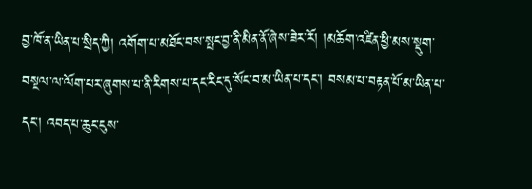བྱ་ཁོ་ན་ཡིན་པ་སྲིད་ཀྱི། འགོག་པ་མཐོང་བས་སྤང་བྱ་ནི་མིན་ནོ་ཞེས་ཟེར་རོ། །མཆོག་འཛིན་ཕྱི་མས་སྡུག་བསྔལ་ལ་ལོག་པར་ཞུགས་པ་ནི་རིགས་པ་དང་རིང་དུ་སོང་བ་མ་ཡིན་པ་དང་། བསམ་པ་བརྟན་པོ་མ་ཡིན་པ་དང་། འབད་པ་ཆུང་ངུས་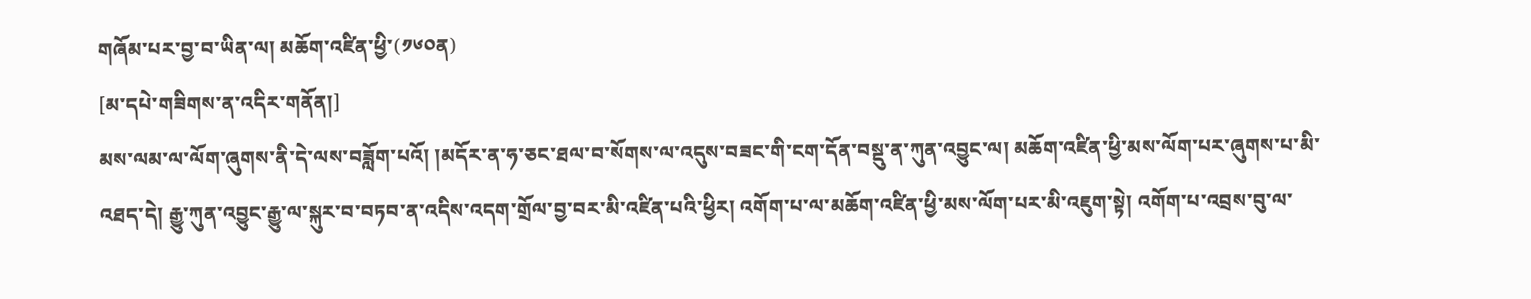གཞོམ་པར་བྱ་བ་ཡིན་ལ། མཆོག་འཛིན་ཕྱི་(༡༦༠ན)
[མ་དཔེ་གཟིགས་ན་འདིར་གནོན།]
མས་ལམ་ལ་ལོག་ཞུགས་ནི་དེ་ལས་བཟློག་པའོ། །མདོར་ན་ཧ་ཅང་ཐལ་བ་སོགས་ལ་འདུས་བཟང་གི་ངག་དོན་བསྡུ་ན་ཀུན་འབྱུང་ལ། མཆོག་འཛིན་ཕྱི་མས་ལོག་པར་ཞུགས་པ་མི་འཐད་དེ། རྒྱུ་ཀུན་འབྱུང་རྒྱུ་ལ་སྐུར་བ་བཏབ་ན་འདིས་འདག་གྲོལ་བྱ་བར་མི་འཛིན་པའི་ཕྱིར། འགོག་པ་ལ་མཆོག་འཛིན་ཕྱི་མས་ལོག་པར་མི་འཇུག་སྟེ། འགོག་པ་འབྲས་བུ་ལ་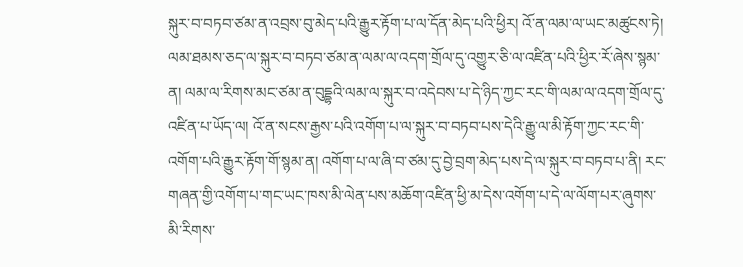སྐུར་བ་བཏབ་ཙམ་ན་འབྲས་བུ་མེད་པའི་རྒྱུར་རྟོག་པ་ལ་དོན་མེད་པའི་ཕྱིར། འོ་ན་ལམ་ལ་ཡང་མཚུངས་ཏེ། ལམ་ཐམས་ཅད་ལ་སྐུར་བ་བཏབ་ཙམ་ན་ལམ་ལ་འདག་གྲོལ་དུ་འགྱུར་ཅི་ལ་འཛིན་པའི་ཕྱིར་རོ་ཞེས་སྙམ་ན། ལམ་ལ་རིགས་མང་ཙམ་ན་བུདྡྷའི་ལམ་ལ་སྐུར་བ་འདེབས་པ་དེ་ཉིད་ཀྱང་རང་གི་ལམ་ལ་འདག་གྲོལ་དུ་འཛིན་པ་ཡོད་ལ། འོ་ན་སངས་རྒྱས་པའི་འགོག་པ་ལ་སྐུར་བ་བཏབ་པས་དེའི་རྒྱུ་ལ་མི་རྟོག་ཀྱང་རང་གི་འགོག་པའི་རྒྱུར་རྟོག་གོ་སྙམ་ན། འགོག་པ་ལ་ཞི་བ་ཙམ་དུ་བྱེ་བྲག་མེད་པས་དེ་ལ་སྐུར་བ་བཏབ་པ་ནི། རང་གཞན་གྱི་འགོག་པ་གང་ཡང་ཁས་མི་ལེན་པས་མཆོག་འཛིན་ཕྱི་མ་དེས་འགོག་པ་དེ་ལ་ལོག་པར་ཞུགས་མི་རིགས་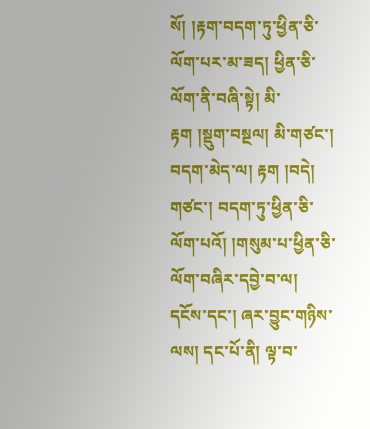སོ། །རྟག་བདག་ཏུ་ཕྱིན་ཅི་ལོག་པར་མ་ཟད། ཕྱིན་ཅི་ལོག་ནི་བཞི་སྟེ། མི་རྟག །སྡུག་བསྔལ། མི་གཙང་། བདག་མེད་ལ། རྟག །བདེ། གཙང་། བདག་ཏུ་ཕྱིན་ཅི་ལོག་པའོ། །གསུམ་པ་ཕྱིན་ཅི་ལོག་བཞིར་དབྱེ་བ་ལ། དངོས་དང་། ཞར་བྱུང་གཉིས་ལས། དང་པོ་ནི། ལྟ་བ་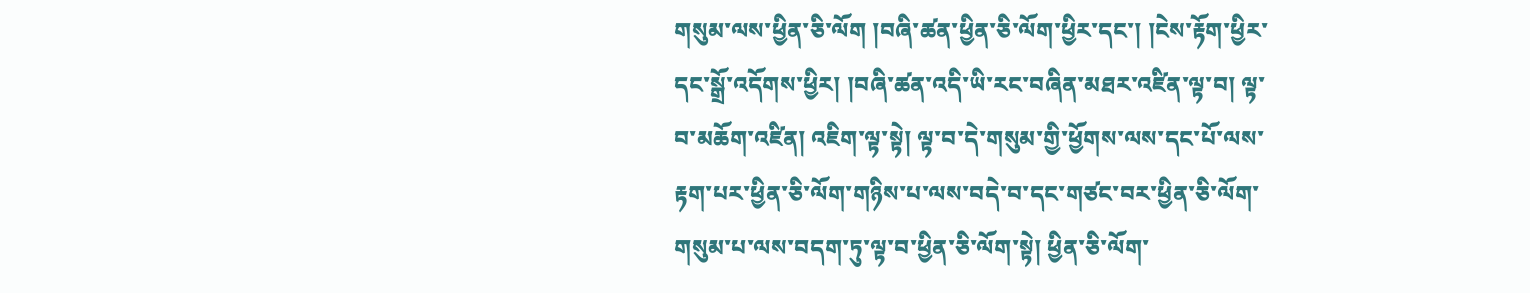གསུམ་ལས་ཕྱིན་ཅི་ལོག །བཞི་ཚན་ཕྱིན་ཅི་ལོག་ཕྱིར་དང་། །ངེས་རྟོག་ཕྱིར་དང་སྒྲོ་འདོགས་ཕྱིར། །བཞི་ཚན་འདི་ཡི་རང་བཞིན་མཐར་འཛིན་ལྟ་བ། ལྟ་བ་མཆོག་འཛིན། འཇིག་ལྟ་སྟེ། ལྟ་བ་དེ་གསུམ་གྱི་ཕྱོགས་ལས་དང་པོ་ལས་རྟག་པར་ཕྱིན་ཅི་ལོག་གཉིས་པ་ལས་བདེ་བ་དང་གཙང་བར་ཕྱིན་ཅི་ལོག་གསུམ་པ་ལས་བདག་ཏུ་ལྟ་བ་ཕྱིན་ཅི་ལོག་སྟེ། ཕྱིན་ཅི་ལོག་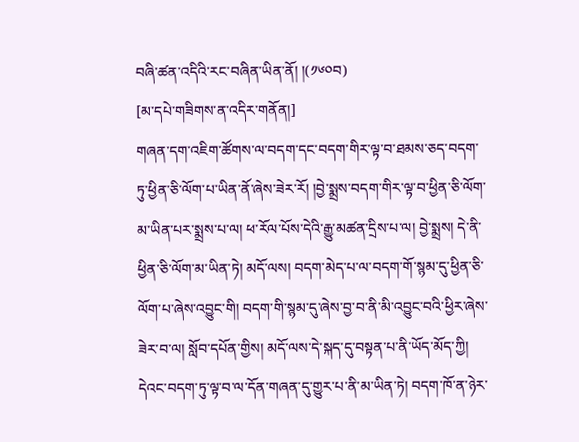བཞི་ཚན་འདིའི་རང་བཞིན་ཡིན་ནོ། །(༡༦༠བ)
[མ་དཔེ་གཟིགས་ན་འདིར་གནོན།]
གཞན་དག་འཇིག་ཚོགས་ལ་བདག་དང་བདག་གིར་ལྟ་བ་ཐམས་ཅད་བདག་ཏུ་ཕྱིན་ཅི་ལོག་པ་ཡིན་ནོ་ཞེས་ཟེར་རོ། །བྱེ་སྨྲས་བདག་གིར་ལྟ་བ་ཕྱིན་ཅི་ལོག་མ་ཡིན་པར་སྨྲས་པ་ལ། ཕ་རོལ་པོས་དེའི་རྒྱུ་མཚན་དྲིས་པ་ལ། བྱེ་སྨྲས། དེ་ནི་ཕྱིན་ཅི་ལོག་མ་ཡིན་ཏེ། མདོ་ལས། བདག་མེད་པ་ལ་བདག་གོ་སྙམ་དུ་ཕྱིན་ཅི་ལོག་པ་ཞེས་འབྱུང་གི། བདག་གི་སྙམ་དུ་ཞེས་བྱ་བ་ནི་མི་འབྱུང་བའི་ཕྱིར་ཞེས་ཟེར་བ་ལ། སློབ་དཔོན་གྱིས། མདོ་ལས་དེ་སྐད་དུ་བསྟན་པ་ནི་ཡོད་མོད་ཀྱི། དེའང་བདག་ཏུ་ལྟ་བ་ལ་དོན་གཞན་དུ་གྱུར་པ་ནི་མ་ཡིན་ཏེ། བདག་ཁོ་ན་ཉེར་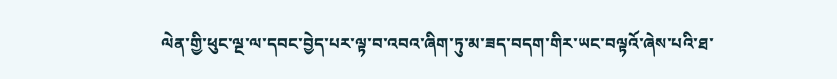ལེན་གྱི་ཕུང་ལྔ་ལ་དབང་བྱེད་པར་ལྟ་བ་འབའ་ཞིག་ཏུ་མ་ཟད་བདག་གིར་ཡང་བལྟའོ་ཞེས་པའི་ཐ་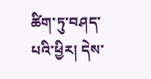ཚིག་ཏུ་བཤད་པའི་ཕྱིར། དེས་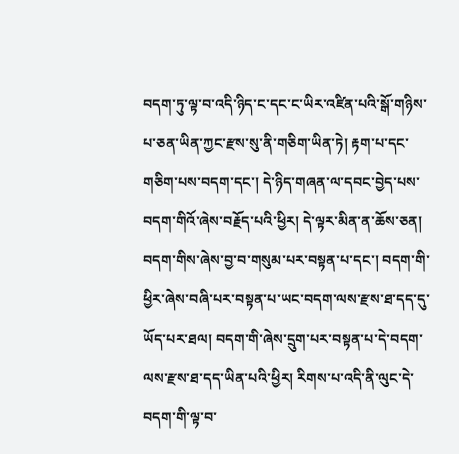བདག་ཏུ་ལྟ་བ་འདི་ཉིད་ང་དང་ང་ཡིར་འཛིན་པའི་སྒོ་གཉིས་པ་ཅན་ཡིན་ཀྱང་རྫས་སུ་ནི་གཅིག་ཡིན་ཏེ། རྟག་པ་དང་གཅིག་པས་བདག་དང་། དེ་ཉིད་གཞན་ལ་དབང་བྱེད་པས་བདག་གིའོ་ཞེས་བརྗོད་པའི་ཕྱིར། དེ་ལྟར་མིན་ན་ཆོས་ཅན། བདག་གིས་ཞེས་བྱ་བ་གསུམ་པར་བསྟན་པ་དང་། བདག་གི་ཕྱིར་ཞེས་བཞི་པར་བསྟན་པ་ཡང་བདག་ལས་རྫས་ཐ་དད་དུ་ཡོད་པར་ཐལ། བདག་གི་ཞེས་དྲུག་པར་བསྟན་པ་དེ་བདག་ལས་རྫས་ཐ་དད་ཡིན་པའི་ཕྱིར། རིགས་པ་འདི་ནི་ལུང་དེ་བདག་གི་ལྟ་བ་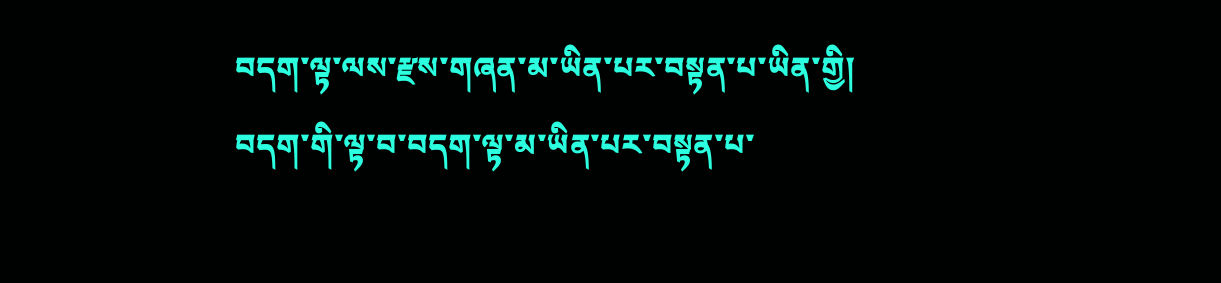བདག་ལྟ་ལས་རྫས་གཞན་མ་ཡིན་པར་བསྟན་པ་ཡིན་གྱི། བདག་གི་ལྟ་བ་བདག་ལྟ་མ་ཡིན་པར་བསྟན་པ་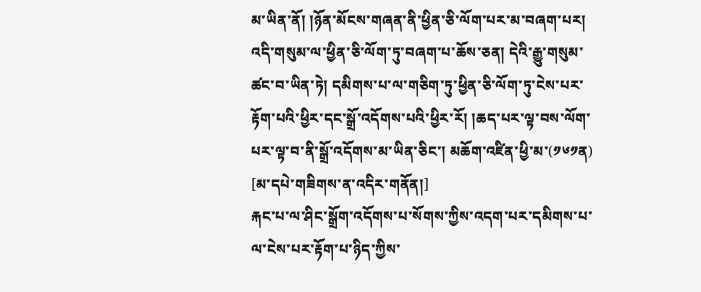མ་ཡིན་ནོ། །ཉོན་མོངས་གཞན་ནི་ཕྱིན་ཅི་ལོག་པར་མ་བཞག་པར། འདི་གསུམ་ལ་ཕྱིན་ཅི་ལོག་ཏུ་བཞག་པ་ཆོས་ཅན། དེའི་རྒྱུ་གསུམ་ཚང་བ་ཡིན་ཏེ། དམིགས་པ་ལ་གཅིག་ཏུ་ཕྱིན་ཅི་ལོག་ཏུ་ངེས་པར་རྟོག་པའི་ཕྱིར་དང་སྒྲོ་འདོགས་པའི་ཕྱིར་རོ། །ཆད་པར་ལྟ་བས་ལོག་པར་ལྟ་བ་ནི་སྒྲོ་འདོགས་མ་ཡིན་ཅིང་། མཆོག་འཛིན་ཕྱི་མ་(༡༦༡ན)
[མ་དཔེ་གཟིགས་ན་འདིར་གནོན།]
རྐང་པ་ལ་ཤིང་སྒྲོག་འདོགས་པ་སོགས་ཀྱིས་འདག་པར་དམིགས་པ་ལ་ངེས་པར་རྟོག་པ་ཉིད་ཀྱིས་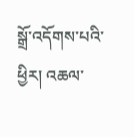སྒྲོ་འདོགས་པའི་ཕྱིར། འཆལ་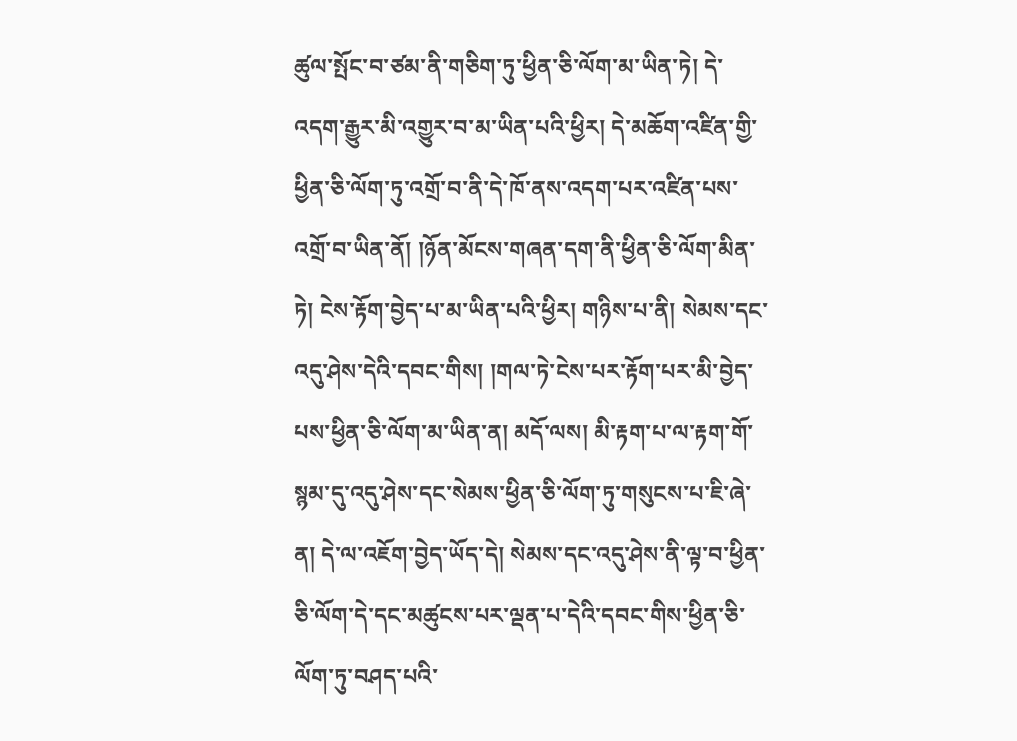ཚུལ་སྤོང་བ་ཙམ་ནི་གཅིག་ཏུ་ཕྱིན་ཅི་ལོག་མ་ཡིན་ཏེ། དེ་འདག་རྒྱུར་མི་འགྱུར་བ་མ་ཡིན་པའི་ཕྱིར། དེ་མཆོག་འཛིན་གྱི་ཕྱིན་ཅི་ལོག་ཏུ་འགྲོ་བ་ནི་དེ་ཁོ་ནས་འདག་པར་འཛིན་པས་འགྲོ་བ་ཡིན་ནོ། །ཉོན་མོངས་གཞན་དག་ནི་ཕྱིན་ཅི་ལོག་མིན་ཏེ། ངེས་རྟོག་བྱེད་པ་མ་ཡིན་པའི་ཕྱིར། གཉིས་པ་ནི། སེམས་དང་འདུ་ཤེས་དེའི་དབང་གིས། །གལ་ཏེ་ངེས་པར་རྟོག་པར་མི་བྱེད་པས་ཕྱིན་ཅི་ལོག་མ་ཡིན་ན། མདོ་ལས། མི་རྟག་པ་ལ་རྟག་གོ་སྙམ་དུ་འདུ་ཤེས་དང་སེམས་ཕྱིན་ཅི་ལོག་ཏུ་གསུངས་པ་ཇི་ཞེ་ན། དེ་ལ་འཇོག་བྱེད་ཡོད་དེ། སེམས་དང་འདུ་ཤེས་ནི་ལྟ་བ་ཕྱིན་ཅི་ལོག་དེ་དང་མཚུངས་པར་ལྡན་པ་དེའི་དབང་གིས་ཕྱིན་ཅི་ལོག་ཏུ་བཤད་པའི་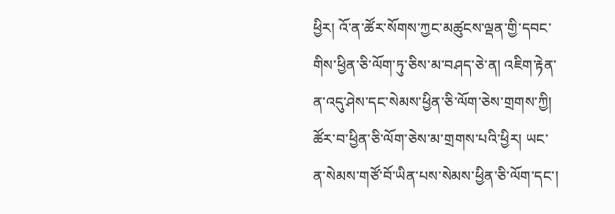ཕྱིར། འོ་ན་ཚོར་སོགས་ཀྱང་མཚུངས་ལྡན་གྱི་དབང་གིས་ཕྱིན་ཅི་ལོག་ཏུ་ཅིས་མ་བཤད་ཅེ་ན། འཇིག་རྟེན་ན་འདུ་ཤེས་དང་སེམས་ཕྱིན་ཅི་ལོག་ཅེས་གྲགས་ཀྱི། ཚོར་བ་ཕྱིན་ཅི་ལོག་ཅེས་མ་གྲགས་པའི་ཕྱིར། ཡང་ན་སེམས་གཙོ་བོ་ཡིན་པས་སེམས་ཕྱིན་ཅི་ལོག་དང་།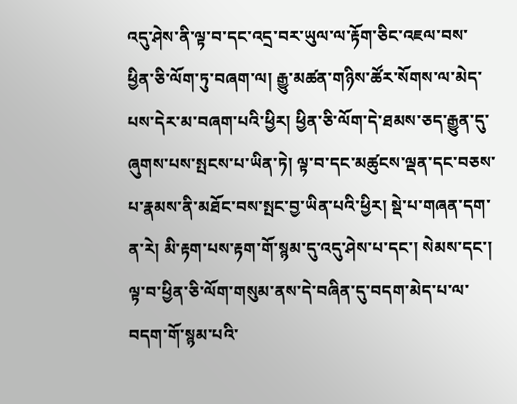འདུ་ཤེས་ནི་ལྟ་བ་དང་འདྲ་བར་ཡུལ་ལ་རྟོག་ཅིང་འཇལ་བས་ཕྱིན་ཅི་ལོག་ཏུ་བཞག་ལ། རྒྱུ་མཚན་གཉིས་ཚོར་སོགས་ལ་མེད་པས་དེར་མ་བཞག་པའི་ཕྱིར། ཕྱིན་ཅི་ལོག་དེ་ཐམས་ཅད་རྒྱུན་དུ་ཞུགས་པས་སྤངས་པ་ཡིན་ཏེ། ལྟ་བ་དང་མཚུངས་ལྡན་དང་བཅས་པ་རྣམས་ནི་མཐོང་བས་སྤང་བྱ་ཡིན་པའི་ཕྱིར། སྡེ་པ་གཞན་དག་ན་རེ། མི་རྟག་པས་རྟག་གོ་སྙམ་དུ་འདུ་ཤེས་པ་དང་། སེམས་དང་། ལྟ་བ་ཕྱིན་ཅི་ལོག་གསུམ་ནས་དེ་བཞིན་དུ་བདག་མེད་པ་ལ་བདག་གོ་སྙམ་པའི་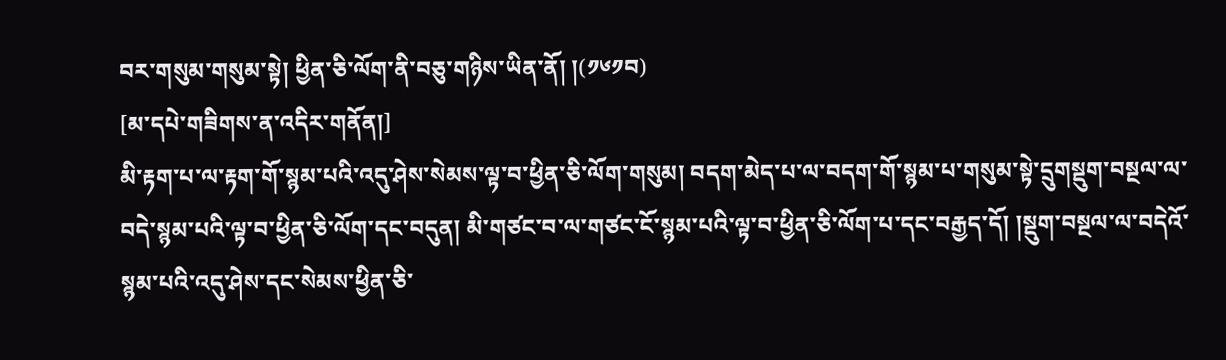བར་གསུམ་གསུམ་སྟེ། ཕྱིན་ཅི་ལོག་ནི་བཅུ་གཉིས་ཡིན་ནོ། །(༡༦༡བ)
[མ་དཔེ་གཟིགས་ན་འདིར་གནོན།]
མི་རྟག་པ་ལ་རྟག་གོ་སྙམ་པའི་འདུ་ཤེས་སེམས་ལྟ་བ་ཕྱིན་ཅི་ལོག་གསུམ། བདག་མེད་པ་ལ་བདག་གོ་སྙམ་པ་གསུམ་སྟེ་དྲུགསྡུག་བསྔལ་ལ་བདེ་སྙམ་པའི་ལྟ་བ་ཕྱིན་ཅི་ལོག་དང་བདུན། མི་གཙང་བ་ལ་གཙང་ངོ་སྙམ་པའི་ལྟ་བ་ཕྱིན་ཅི་ལོག་པ་དང་བརྒྱད་དོ། །སྡུག་བསྔལ་ལ་བདེའོ་སྙམ་པའི་འདུ་ཤེས་དང་སེམས་ཕྱིན་ཅི་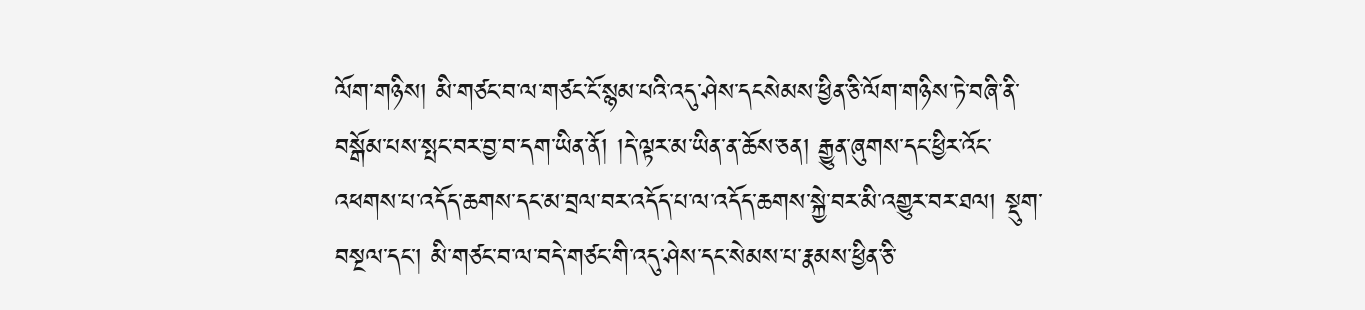ལོག་གཉིས། མི་གཙང་བ་ལ་གཙང་ངོ་སྙམ་པའི་འདུ་ཤེས་དངསེམས་ཕྱིན་ཅི་ལོག་གཉིས་ཏེ་བཞི་ནི་བསྒོམ་པས་སྤང་བར་བྱ་བ་དག་ཡིན་ནོ། །དེ་ལྟར་མ་ཡིན་ན་ཆོས་ཅན། རྒྱུན་ཞུགས་དང་ཕྱིར་འོང་འཕགས་པ་འདོད་ཆགས་དང་མ་བྲལ་བར་འདོད་པ་ལ་འདོད་ཆགས་སྐྱེ་བར་མི་འགྱུར་བར་ཐལ། སྡུག་བསྔལ་དང་། མི་གཙང་བ་ལ་བདེ་གཙང་གི་འདུ་ཤེས་དང་སེམས་པ་རྣམས་ཕྱིན་ཅི་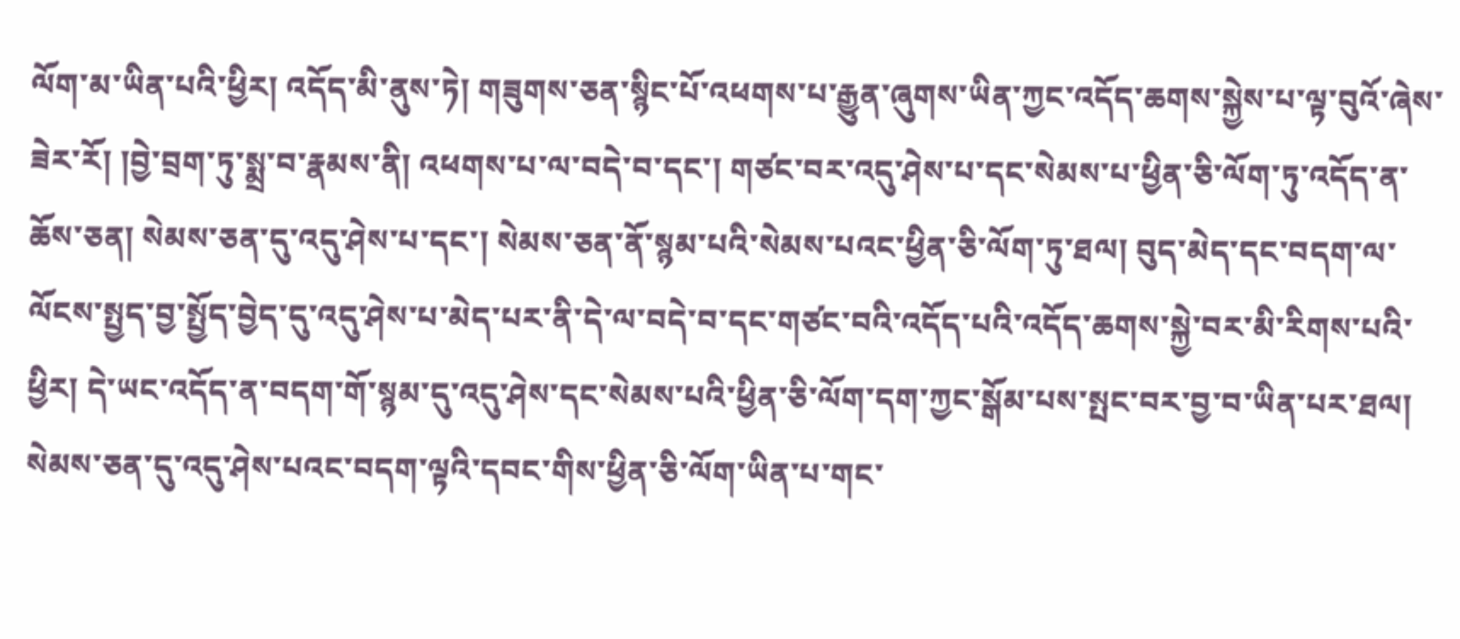ལོག་མ་ཡིན་པའི་ཕྱིར། འདོད་མི་ནུས་ཏེ། གཟུགས་ཅན་སྙིང་པོ་འཕགས་པ་རྒྱུན་ཞུགས་ཡིན་ཀྱང་འདོད་ཆགས་སྐྱེས་པ་ལྟ་བུའོ་ཞེས་ཟེར་རོ། །བྱེ་བྲག་ཏུ་སྨྲ་བ་རྣམས་ནི། འཕགས་པ་ལ་བདེ་བ་དང་། གཙང་བར་འདུ་ཤེས་པ་དང་སེམས་པ་ཕྱིན་ཅི་ལོག་ཏུ་འདོད་ན་ཆོས་ཅན། སེམས་ཅན་དུ་འདུ་ཤེས་པ་དང་། སེམས་ཅན་ནོ་སྙམ་པའི་སེམས་པའང་ཕྱིན་ཅི་ལོག་ཏུ་ཐལ། བུད་མེད་དང་བདག་ལ་ལོངས་སྤྱད་བྱ་སྤྱོད་བྱེད་དུ་འདུ་ཤེས་པ་མེད་པར་ནི་དེ་ལ་བདེ་བ་དང་གཙང་བའི་འདོད་པའི་འདོད་ཆགས་སྐྱེ་བར་མི་རིགས་པའི་ཕྱིར། དེ་ཡང་འདོད་ན་བདག་གོ་སྙམ་དུ་འདུ་ཤེས་དང་སེམས་པའི་ཕྱིན་ཅི་ལོག་དག་ཀྱང་སྒོམ་པས་སྤང་བར་བྱ་བ་ཡིན་པར་ཐལ། སེམས་ཅན་དུ་འདུ་ཤེས་པའང་བདག་ལྟའི་དབང་གིས་ཕྱིན་ཅི་ལོག་ཡིན་པ་གང་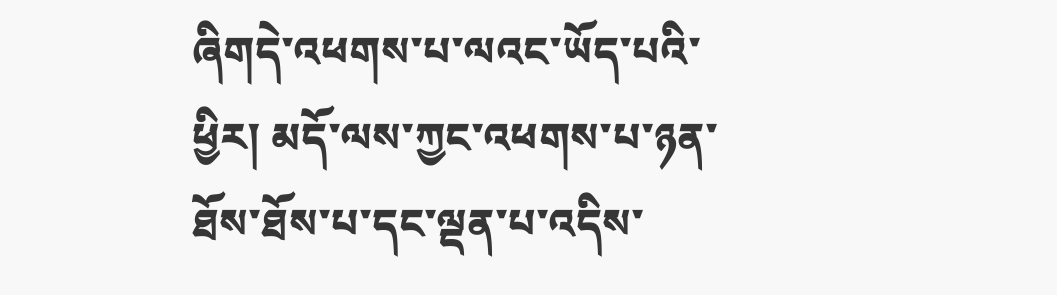ཞིགདེ་འཕགས་པ་ལའང་ཡོད་པའི་ཕྱིར། མདོ་ལས་ཀྱང་འཕགས་པ་ཉན་ཐོས་ཐོས་པ་དང་ལྡན་པ་འདིས་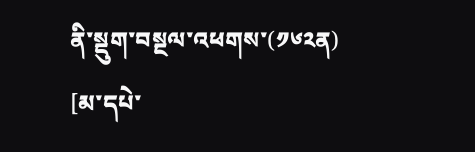ནི་སྡུག་བསྔལ་འཕགས་(༡༦༢ན)
[མ་དཔེ་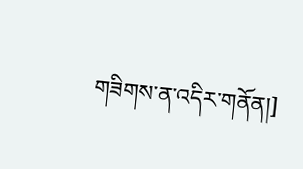གཟིགས་ན་འདིར་གནོན།]